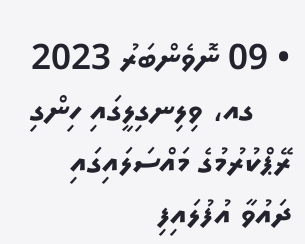• 09 ނޮވެންބަރު 2023
    ގއ، ވިލިނގިލީގައި ހިންގި ރޭޕްކުރުމުގެ މައްސަލައިގައި ދައުވާ އުފުލައިފި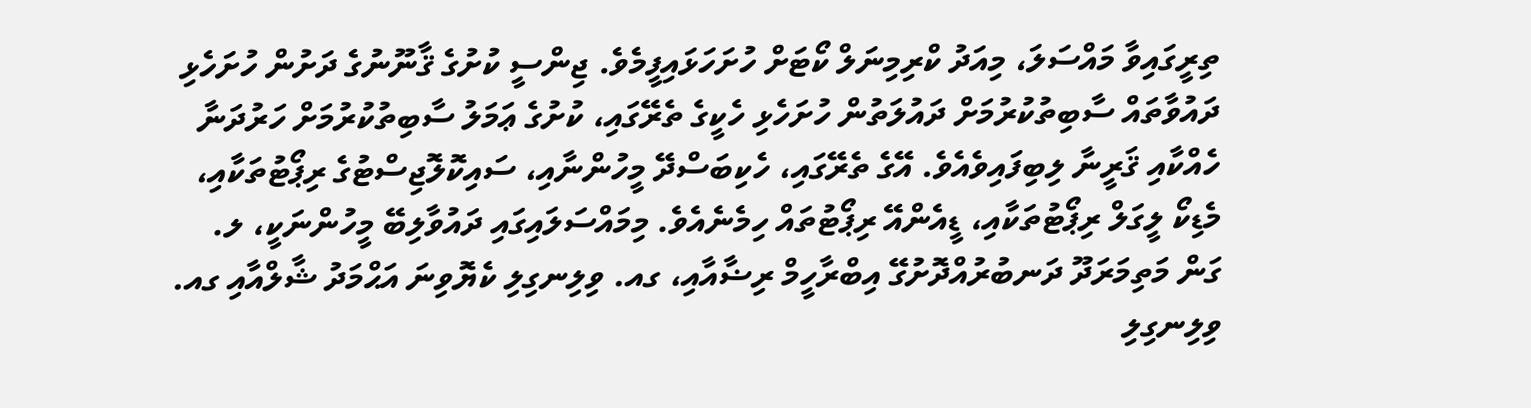ތިރީގައިވާ މައްސަލަ، މިއަދު ކްރިމިނަލް ކޯޓަށް ހުށަހަޅައިފީމެވެ. ޖިންސީ ކުށުގެ ޤާނޫނުގެ ދަށުން ހުށަހެޅި ދައުވާތައް ސާބިތުކުރުމަށް ދައުލަތުން ހުށަހެޅި ހެކީގެ ތެރޭގައި، ކުށުގެ ޢަމަލު ސާބިތުކުރުމަށް ހަރުދަނާ ހެއްކާއި ޤަރީނާ ލިބިފައިވެއެވެ. އޭގެ ތެރޭގައި، ހެކިބަސްދޭ މީހުންނާއި، ސައިކޮލޮޖިސްޓުގެ ރިޕޯޓުތަކާއި، މެޑިކޯ ލީގަލް ރިޕޯޓުތަކާއި، ޑީއެންއޭ ރިޕޯޓުތައް ހިމެނެއެވެ. މިމައްސަލައިގައި ދައުވާލިބޭ މީހުންނަކީ، ލ. ގަން މަތިމަރަދޫ ދަނބުރުއްދޮށުގޭ އިބްރާހީމް ރިޟާއާއި، ގއ. ވިލިނގިލި ކެޔޮވިނަ އަޙްމަދު ޝާލްއާއި ގއ. ވިލިނގިލި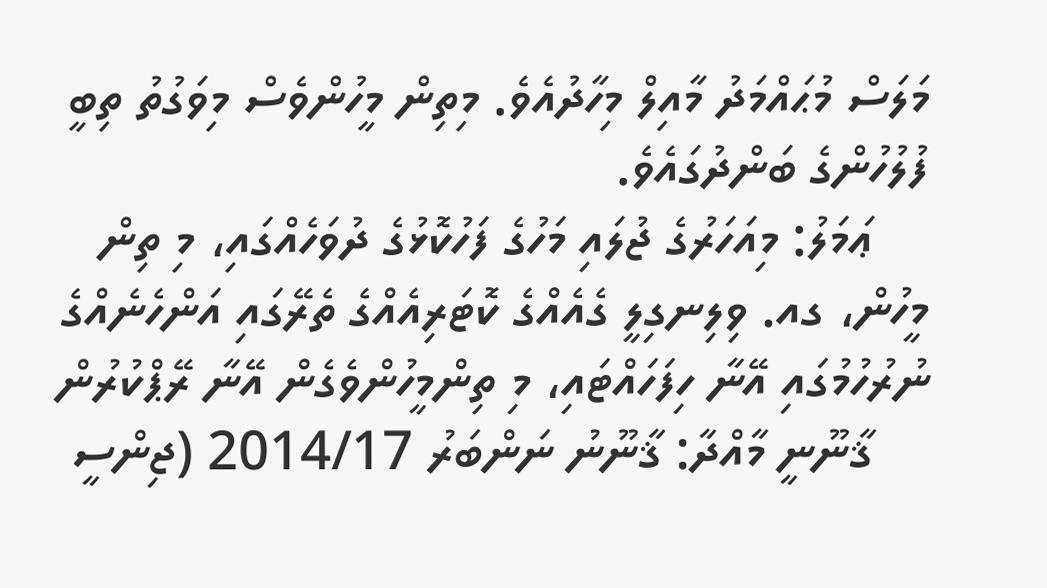މަލަސް މުޙައްމަދު މާއިލް މިހާދުއެވެ. މިތިން މީހުންވެސް މިވަގުތު ތިބީ ފުލުހުންގެ ބަންދުގައެވެ.
    ޢަމަލު: މިއަހަރުގެ ޖުލައި މަހުގެ ފަހުކޮޅުގެ ދުވަހެއްގައި، މި ތިން މީހުން، ގއ. ވިލިނގިލީ ގެއެއްގެ ކޮޓަރިއެއްގެ ތެރޭގައި އަންހެނެއްގެ ނުރުހުމުގައި އޭނާ ހިފަހައްޓައި، މި ތިންމީހުންވެގެން އޭނާ ރޭޕްކުރުން
    ޤާނޫނީ މާއްދާ: ޤާނޫނު ނަންބަރު 2014/17 (ޖިންސީ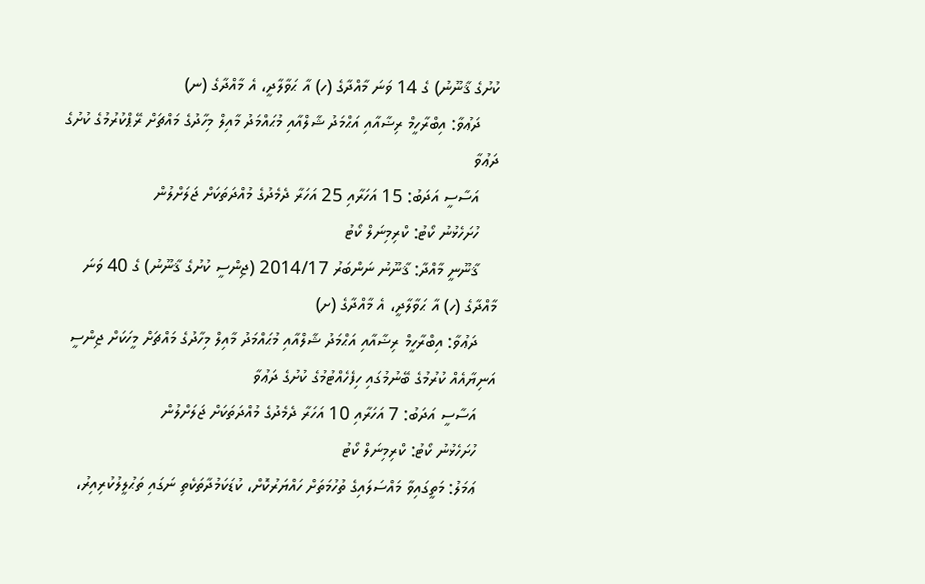ކުށުގެ ޤާނޫނު) ގެ 14 ވަނަ މާއްދާގެ (ހ) އާ ޙަވާލާދީ، އެ މާއްދާގެ (ނ)
    ދަޢުވާ: އިބްރާހީމް ރިޟާއާއި އަޙްމަދު ޝާލްއާއި މުޙައްމަދު މާއިލް މިހާދުގެ މައްޗަށް ރޭޕްކުރުމުގެ ކުށުގެ ދަޢުވާ
    އަސާސީ އަދަބު: 15 އަހަރާއި 25 އަހަރާ ދެމެދުގެ މުއްދަތަކަށް ޖަލަށްލުން
    ހުށަހެޅުނު ކޯޓު: ކްރިމިނަލް ކޯޓު
    ޤާނޫނީ މާއްދާ: ޤާނޫނު ނަންބަރު 2014/17 (ޖިންސީ ކުށުގެ ޤާނޫނު) ގެ 40 ވަނަ މާއްދާގެ (ހ) އާ ޙަވާލާދީ، އެ މާއްދާގެ (ށ)
    ދަޢުވާ: އިބްރާހީމް ރިޟާއާއި އަޙްމަދު ޝާލްއާއި މުޙައްމަދު މާއިލް މިހާދުގެ މައްޗަށް މީހަކަށް ޖިންސީ އަނިޔާއެއް ކުރުމުގެ ބޭނުމުގައި ހިފެހެއްޓުމުގެ ކުށުގެ ދަޢުވާ
    އަސާސީ އަދަބު: 7 އަހަރާއި 10 އަހަރާ ދެމެދުގެ މުއްދަތަކަށް ޖަލަށްލުން
    ހުށަހެޅުނު ކޯޓު: ކްރިމިނަލް ކޯޓު
    ޢަމަލު: މަތީގައިވާ މައްސަލައިގެ ތުހުމަތަށް ހައްޔަރުކޮށް، ކުޑަކަމުދާތަކެތި ނަގައި ތަޙުލީލުކުރިއިރު،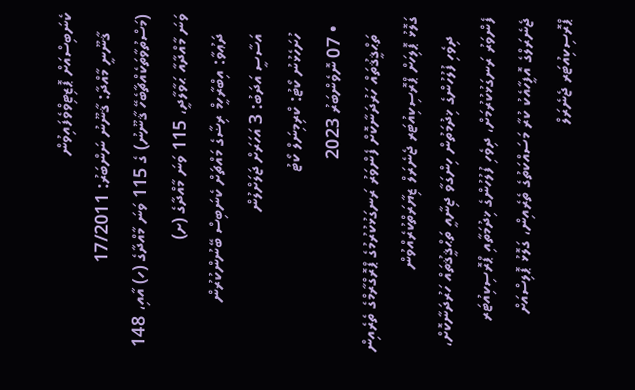ކެނަބިސްއަށް ޕޮޒިޓިވްވެފައިވުން
    ޤާނޫނީ މާއްދާ: ޤާނޫނު ނަންބަރު: 17/2011 (މަސްތުވާތަކެއްޗާބެހޭ ޤާނޫނު) ގެ 115 ވަނަ މާއްދާގެ (ހ) އާއި، 148 ވަނަ މާއްދާއާ ޙަވާލާދީ، 115 ވަނަ މާއްދާގެ (ށ)
    ދަޢުވާ: އިބްރާހީމް ރިޟާގެ މައްޗަށް ކެނަބިސް ބޭނުންކުރުން
    އަސާސީ އަދަބު: 3 އަހަރަށް ޖަލަށްލުން
    ހުށަހެޅުނު ކޯޓު: ކްރިމިނަލް ކޯޓު
  • 07 ނޮވެންބަރު 2023
    ތަޙްޤީޤުތައް ހަރުދަނާކޮށް ފެންވަރު ރަނގަޅުކުރުމުގެ ޕްރޮގްރާމްގެ ތެރެއިން ގަލޮޅު ޕޮލިހަށް ޕްރޮސިކިއުޓަރ ޖެނެރަލް ޒިޔާރަތްކުރެއްވުން
    ދިވެހި ފުލުހުންގެ ޚިދުމަތުން ހިންގަވާ ޖިނާއީ ތަޙްޤީޤުތައް ހަރުދަނާކޮށް، ފެންވަރު ރަނގަޅުކުރުމަށް، ދިވެހި ފުލުހުންގެ ޚިދުމަތާއި ޕްރޮސިކިއުޓަރ ޖެނެރަލްގެ އޮފީހާއެކު ކުރާ މަސައްކަތުގެ ތެރެއިން، ގަލޮޅު ޕޮލިސްއަށް ޕްރޮސިކިއުޓަރ ޖެނެރަލް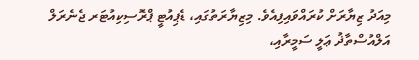މިއަދު ޒިޔާރަށް ކުރައްވައިފިއެވެ. މިޒިޔާރަތުގައި، ޑެޕިއުޓީ ޕްރޮސިކިއުޓަރ ޖެނެރަލް އަލްއުސްތާޛު ޢަލީ ސަމީރާއި،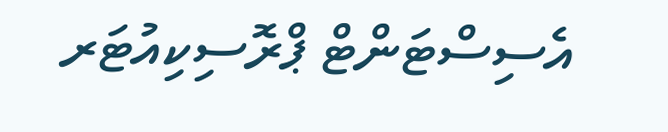އެސިސްޓަންޓް ޕްރޮސިކިއުޓަރ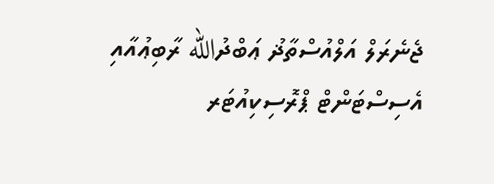ޖެނެރަލް އަލްއުސްތާޛު ޢަބްދުالله ރާބިޢުއާއި އެސިސްޓަންޓް ޕްރޮސިކިއުޓަރ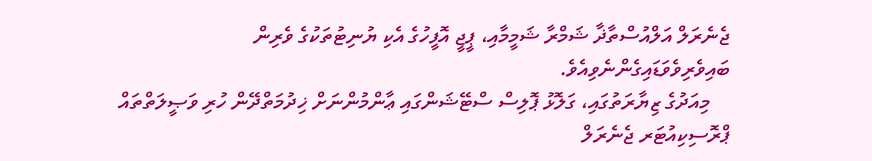ޖެނެރަލް އަލްއުސްތާޛާ ޝަމްރާ ޝަމީމާއި، ޕީޖީ އޮފީހުގެ އެކި ޔުނިޓުތަކުގެ ވެރިން ބައިވެރިވެވަޑައިގެންނެވިއެވެ.
    މިއަދުގެ ޒިޔާރަތުގައި، ގަލޮޅު ޕޮލިސް ސްޓޭޝަންގައި ޢާންމުންނަށް ޚިދުމަތްދޭން ހުރި ވަޞީލަތްތައް ޕްރޮސިކިއުޓަރ ޖެނެރަލް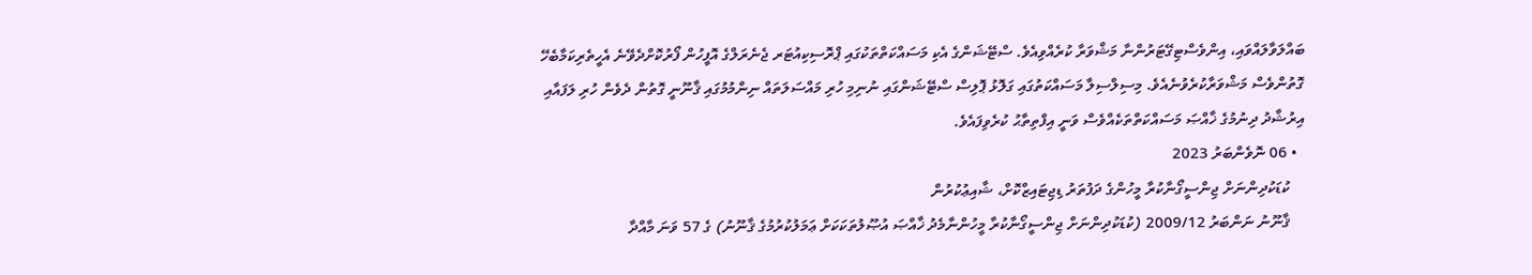ބައްލަވާލައްވައި، އިންވެސްޓިގޭޓަރުންނާ މަޝްވަރާ ކުރެއްވިއެވެ. ސްޓޭޝަންގެ އެކި މަސައްކަތްތަކުގައި ޕްރޮސިކިއުޓަރ ޖެނެރަލްގެ އޮފީހުން ފޯރުކޮށްދެވޭނެ އެހީތެރިކަމާބެހޭ ގޮތުންވެސް މަޝްވަރާކުރެވުނެއެވެ. މިސިލްސިލާ މަސައްކަތުގައި ގަލޮޅު ޕޮލިސް ސްޓޭޝަންގައި ނުނިމި ހުރި މައްސަލަތައް ނިންމުމުގައި ޤާނޫނީ ގޮތުން ދެވެން ހުރި ލަފައާއި އިރުޝާދު ދިނުމުގެ ޚާއްޞަ މަސައްކަތްތަކެއްވެސް ވަނީ އިފްތިތާޙު ކުރެވިފައެވެ.
  • 06 ނޮވެންބަރު 2023
    ކުޑަކުދިންނަށް ޖިންސީގޯނާކުރާ މީހުންގެ ދަފުތަރު ޑިޖިޓައިޒްކޮށް، ޝާއިޢުކުރުން
    ޤާނޫނު ނަންބަރު 2009/12 (ކުޑަކުދިންނަށް ޖިންސީގޯނާކުރާ މީހުންނާމެދު ޚާއްޞަ އުޞޫލުތަކަކަށް ޢަމަލުކުރުމުގެ ޤާނޫނު) ގެ 57 ވަނަ މާއްދާ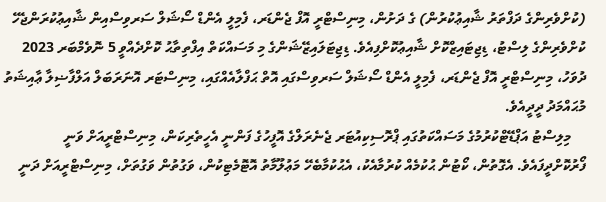(ކުށްވެރިންގެ ދަފްތަރު ޝާއިޢުކުރުން) ގެ ދަށުން، މިނިސްޓްރީ އޮފް ޖެންޑަރ، ފެމިލީ އެންޑް ސޯޝަލް ސަރވިސްއިން ޝާއިޢުކުރަންޖެހޭ ކުށްވެރިންގެ ލިސްޓު، ޑިޖިޓައިޒްކޮށް ޝާއިޢުކޮށްފިއެވެ. ޑިޖިޓަލައިޒޭޝަންގެ މި މަސައްކަތް އިފްތިތާޙު ކޮށްދެއްވީ 5 ނޮވެމްބަރ 2023 ދުވަހު، މިނިސްޓްރީ އޮފް ޖެންޑަރ، ފެމިލީ އެންޑް ސޯޝަލް ސަރވިސްގައި އޮތް ޙަފްލާއެއްގައި، މިނިސްޓަރ އޮނަރަބަލް އަލްފާޟިލާ ޢާއިޝަތު މުޙައްމަދު ދީދީއެވެ.
    މިލިސްޓު އަޕްޑޭޓްކުރުމުގެ މަސައްކަތުގައި ޕްރޮސިކިއުޓަރ ޖެނެރަލްގެ އޮފީހުގެ ފަންނީ އެހީތެރިކަން، މިނިސްޓްރީއަށް ވަނީ ފޯރުކޮށްދީފައެވެ. އެގޮތުން، ކޯޓުން ޙުކުމެއް ކުރުމާއެކު، އެޙުކުމާބެހޭ މަޢުލޫމާތު އޮޓޮމެޓިކުން، ވަގުތުން ވަގުތަށް، މިނިސްޓްރީއަށް ދަނީ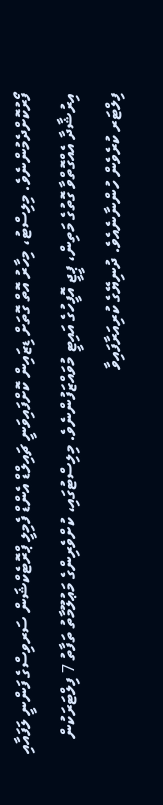ފޯރުކޮށްދެމުންނެވެ. މިލިސްޓު، މިހާރު އޮތް ގޮތަށް ޑިޒައިން ކޮށްފައިވަނީ ޗައިލްޑް އެންޑް ފެމިލީ ޕްރޮޓެކްޝަން ސަރވިސްގެ ފަންނީ ލަފައާއި އިރުޝާދާ އެއްގޮތްވާ ގޮތުގެ މަތިން، ޕީޖީ އޮފީހުގެ އައިޓީ މުވައްޒަފުންނެވެ. މިލިސްޓުގައި، ކުށްވެރިންގެ މަޢުލޫމާތު ތަފާތު 7 ފިލްޓަރަކުން ފިލްޓަރ ކުރެވެން ހުންނާނެއެވެ. ދުނިޔޭގެ ކުރިއަރާފައިވާ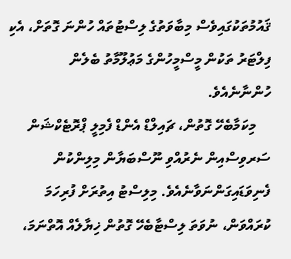ޤައުމުތަކުގައިވެސް މިބާވަތުގެ ލިސްޓުތައް ހުންނަ ގޮތަށް، އެކި ފިލްޓަރު ތަކުން މީސްމީހުންގެ މަޢުލޫމާތު ބެލެން ހުންނާނެއެވެ.
    މިކަމާބެހޭ ގޮތުން، ޗައިލްޑް އެންޑް ފެމިލީ ޕްރޮޓެކްޝަން ސަރވިސްއިން ނެރުއްވި ނޫސްބަޔާން މިލިންކުން ފެނިވަޑައިގަންނަވާނެއެވެ. މިލިސްޓު އިތުރަށް ފުރިހަމަ ކުރައްވަން، ނުވަތަ ލިސްޓާބެހޭ ގޮތުން ޚިޔާލެއް އޮތްނަމަ،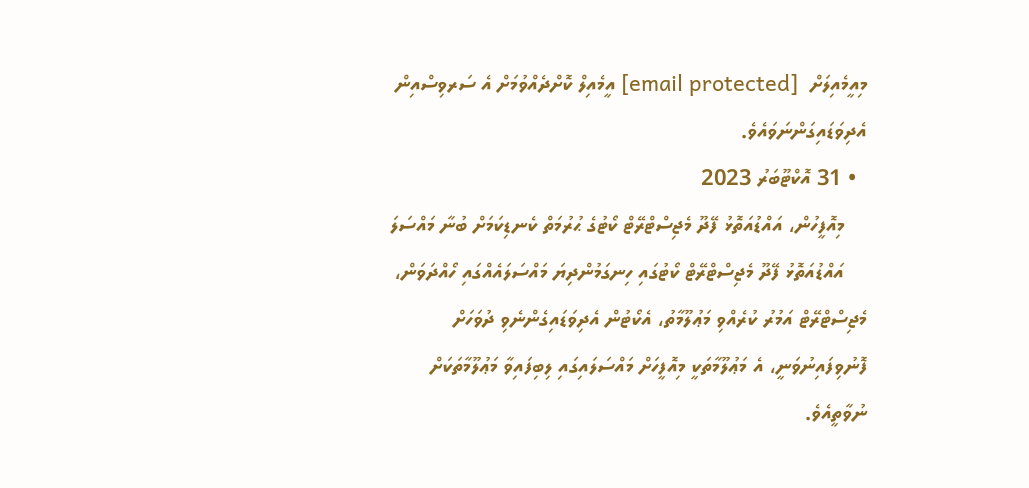މިއީމެއިލަށް  [email protected] އީމެއިލް ކޮށްދެއްވުމަށް އެ ސަރވިސްއިން އެދިވަޑައިގަންނަވައެވެ.
  • 31 އޮކްޓޫބަރު 2023
    މިއޮފީހުން، އައްޑުއަތޮޅު ފޭދޫ މެޖިސްޓްރޭޓް ކޯޓުގެ ޙުރުމަތް ކެނޑިކަމަށް ބުނާ މައްސަލަ
    އައްޑުއަތޮޅު ފޭދޫ މެޖިސްޓްރޭޓް ކޯޓުގައި ހިނގަމުންދިޔަ މައްސަލައެއްގައި ހޯއްދަވަން، މެޖިސްޓްރޭޓް އަމުރު ކުރެއްވި މަޢުލޫމާތު، އެކޯޓުން އެދިވަޑައިގެންނެވި ދުވަހަށް ފޮނުވިފައިނުވަނީ، އެ މަޢުލޫމާތަކީ މިއޮފީހަށް މައްސަލައިގައި ލިބިފައިވާ މަޢުލޫމާތަކަށް ނުވާތީއެވެ.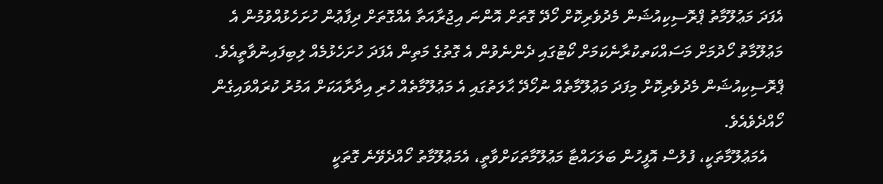އެފަދަ މަޢުލޫމާތު ޕްރޮސިކިއުޝަން މެދުވެރިކޮށް ހޯދޭ ގޮތަށް އޮންނަ އިޖުރާއަތާ އެއްގޮތަށް ދިފާޢުން ހުށަހެޅުއްވުމުން އެ މަޢުލޫމާތު ހޯދުމަށް މަސައްކަތކުރާނެކަމަށް ކޯޓުގައި ދެންނެވުން އެ ގޮތުގެ މަތިން އެފަދަ ހުށަހެޅުމެއް ލިބިފައިނުވާތީއެވެ. ޕްރޮސިކިއުޝަން މެދުވެރިކޮށް މިފަދަ މަޢުލޫމާތެއް ނުހޯދޭ ޙާލަތުގައި އެ މަޢުލޫމާތެއް ހުރި އިދާރާއަކަށް އަމުރު ކުރައްވައިގެން ހޯއްދެވެއެވެ.
    އެމަޢުލޫމާތަކީ، ފުލުސް އޮފީހުން ބަލަހައްޓާ މަޢުލޫމާތަކަށްވާތީ، އެމަޢުލޫމާތު ހޯއްދެވޭނެ ގޮތަކީ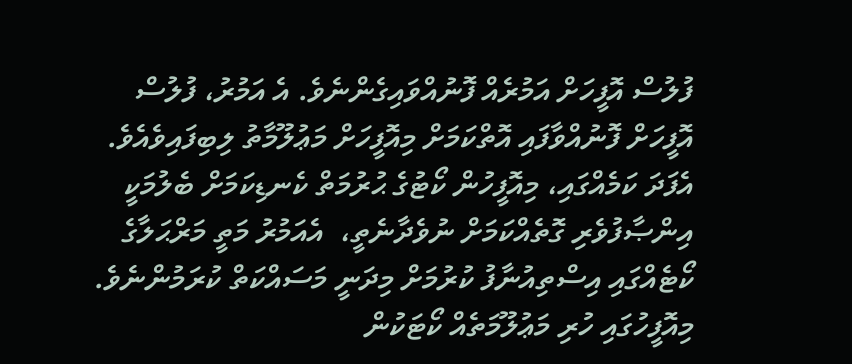ފުލުސް އޮފީހަށް އަމުރެއް ފޮނުއްވައިގެންނެވެ. އެ އަމުރު، ފުލުސް އޮފީހަށް ފޮނުއްވާފައި އޮތްކަމަށް މިއޮފީހަށް މަޢުލޫމާތު ލިބިފައިވެއެވެ. އެފަދަ ކަމެއްގައި، މިއޮފީހުން ކޯޓުގެ ޙުރުމަތް ކެނޑިކަމަށް ބެލުމަކީ އިންޞާފުވެރި ގޮތެއްކަމަށް ނުވެދާނެތީ،  އެއަމުރު މަތީ މަރްޙަލާގެ ކޯޓެއްގައި އިސްތިއުނާފު ކުރުމަށް މިދަނީ މަސައްކަތް ކުރަމުންނެވެ. މިއޮފީހުގައި ހުރި މަޢުލޫމަތެއް ކޯޓަކުން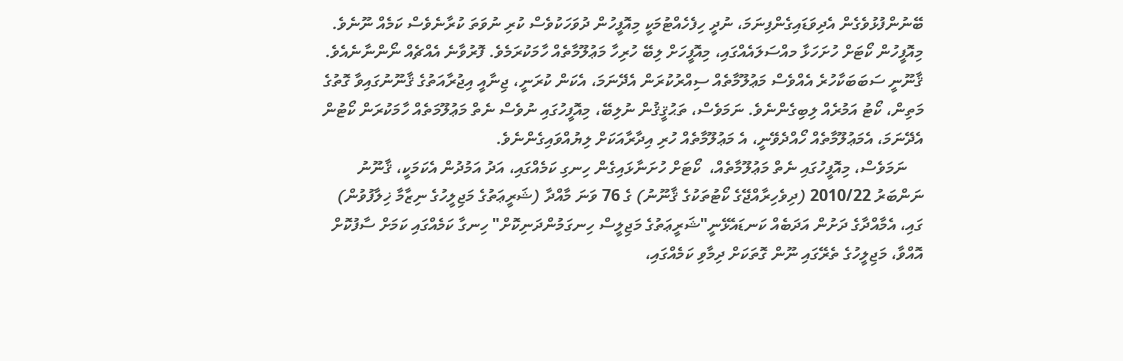ބޭނުންފުޅުވެގެން އެދިވަޑައިގެންފިނަމަ، ނުދީ ހިފެހެއްޓުމަކީ މިއޮފީހުން ދުވަހަކުވެސް ކުރި ނުވަތަ ކުރާނެވެސް ކަމެއް ނޫނެވެ. މިއޮފީހުން ކޯޓަށް ހުށަހަޅާ މއްސަލައެއްގައި، މިއޮފީހަށް ލިބޭ ހުރިހާ މަޢުލޫމާތެއް ހާމަކުރަމެވެ. ފޮރުވާނެ އެއްޗެއް ނޯންނާނެއެވެ. ޤާނޫނީ ސަބަބަކާހުރެ އެއްވެސް މަޢުލޫމާތެއް ސިއްރުކުރަން އެދޭނަމަ، އެކަން ކުރަނީ، ޖިނާއީ އިޖުރާއަތުގެ ޤާނޫނުގައިވާ ގޮތުގެ މަތިން، ކޯޓު އަމުރެއް ލިބިގެންނެވެ. ނަމަވެސް، ތަޙުޤީޤުން ނުލިބޭ، މިއޮފީހުގައި ނުވެސް ނެތް މަޢުލޫމަތެއް ހާމަކުރަން ކޯޓުން އެދޭނަމަ، އެމަޢުލޫމާތެއް ހޯއްދެވޭނީ، އެ މަޢުލޫމާތެއް ހުރި އިދާރާއަކަށް ލިޔުއްވައިގެންނެވެ.
    ނަމަވެސް، މިއޮފީހުގައި ނެތް މަޢުލޫމާތެއް،  ކޯޓަށް ހުށަނާޅައިގެން ހިނގި ކަމެއްގައި، އަދު އަމުދުން އެކަމަކީ، ޤާނޫނު ނަންބަރު 2010/22 (ދިވެހިރާއްޖޭގެ ކޯޓުތަކުގެ ޤާނޫނު) ގެ 76 ވަނަ މާއްދާ (ޝަރީޢަތުގެ މަޖިލީހުގެ ނިޒާމާ ޚިލާފުވުން) ގައި، އެމާއްދާގެ ދަށުން އަދަބެއް ކަނޑައެޅޭނީ"ޝަރީޢަތުގެ މަޖިލީސް ހިނގަމުންދަނިކޮށް" ހިނގާ ކަމެއްގައި ކަމަށް ސާފުކޮށް އޮއްވާ، މަޖިލީހުގެ ތެރޭގައި ނޫން ގޮތަކަށް ދިމާވި ކަމެއްގައި،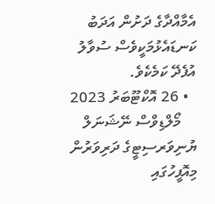އެމާއްދާގެ ދަށުން އަދަބު ކަނޑައެޅުމަކީވެސް ސުވާލު އުފެދޭ ކަމެކެވެ.
  • 26 އޮކްޓޫބަރު 2023
    މޯލްޑިވްސް ނޭޝަނަލް ޔުނިވަރސިޓީގެ ދަރިވަރުން މިއޮފީހުގައި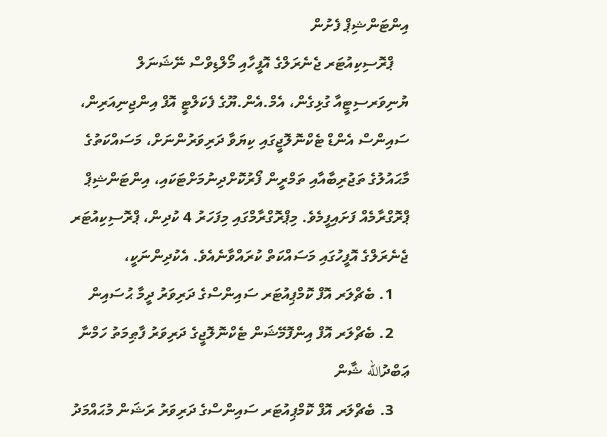އިންޓަންޝިޕް ފެށުން
    ޕްރޮސިކިއުޓަރ ޖެނެރަލްގެ އޮފީހާއި މޯލްޑިވްސް ނޭޝަނަލް ޔުނިވަރސިޓީއާ ގުޅިގެން، އެމް.އެން.ޔޫގެ ފެކަލްޓީ އޮފް އިންޖިނިއަރިން، ސައިންސް އެންޑް ޓެކްނޮލޮޖީގައި ކިޔަވާ ދަރިވަރުންނަށް، މަސައްކަތުގެ މާޙައުލުގެ ތަޖުރިބާއާއި ތަމްރީން ފޯރުކޮށްދިނުމަށްޓަކައި، އިންޓަންޝިޕް ޕްރޮގްރާމެއް ފަށައިފީމެވެ. މިޕްރޮގްރާމްގައި މިފަހަރު 4 ކުދިން، ޕްރޮސިކިއުޓަރ ޖެނެރަލްގެ އޮފީހުގައި މަސައްކަތް ކުރައްވާނެއެވެ. އެކުދިންނަކީ،
    1. ބެޗްލަރ އޮފް ކޮމްޕިއުޓަރ ސައިންސްގެ ދަރިވަރު ދީމާ ޙުސައިން
    2. ބެޗްލަރ އޮފް އިންފޮމޭޝަން ޓެކްނޮލޮޖީގެ ދަރިވަރު ފާޠިމަތު ހަމްނާ ޢަބްދުالله ޝާން
    3. ބެޗްލަރ އޮފް ކޮމްޕިއުޓަރ ސައިންސްގެ ދަރިވަރު ރަޝަން މުޙައްމަދު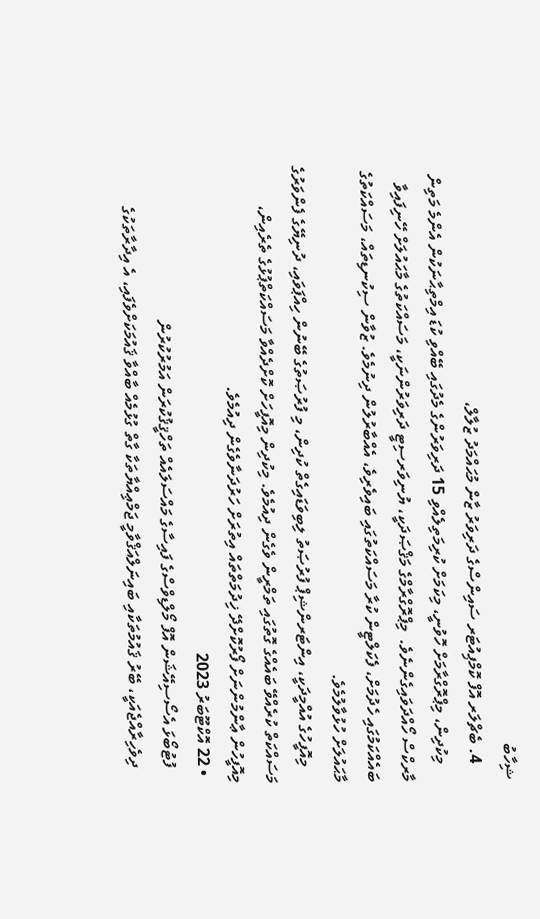ޝިހާބު
    4. ބެޗްލަރ އޮފް ކޮމްޕިއުޓަރ ސައިންސްގެ ދަރިވަރު ޒާން މުޙައްމަދު ޒުލާލް،
    މިކުދިން، މިޕްރޮގްރާމަށް ހޮވުނީ، މިކަމަށް ކުރިމަތިލެއްވި 15 ދަރިވަރުންގެ މެދުގައި ބޭއްވި ކުޑަ އިމްތިޙާނަކުން އެންމެ މަތިން މާރކްސް ހޯއްދަވައިގެންނެވެ.  މިޕްރޮގްރާމްގެ މަޤްޞަދަކީ، ޔުނިވަރސިޓީ ދަރިވަރުންނަކީ، މަސައްކަތުގެ މާޙައުލަށް ހޭނިފައިވާ ބައެއްކަމުގައި ހެދުމަށް، ފެކަލްޓީން ކުރާ މަސައްކަތުގައި ބައިވެރިވެ، އެއްބާރުލުން ދިނުމެވެ. ޒުވާން ސިކުނޑިތައް، މަސައްކަތުގެ މާޙައުލަށް ހުޅުވާލުމެވެ.
    މިއޮފީހުގެ އުއްމީދަކީ، އިންޓަރންޝިޕް ފުރުޞަތު ލިބިވަޑައިގެތް ކުދިން، މި ފުރުޞަތުގެ ބޭނުން ހިއްޕަވައި، ދުނިޔޭގެ ފެންވަރުގެ މަސައްކަތް ކުރެއްވޭ ބައެއްގެ ގޮތުގައި ތަމްރީން ވެގެން ދިއުމެވެ. މިކުދިން މިއޮފީހަށް ކޮށްދެއްވާ މަސައްކަތްޕުޅުގެ ތެރެއިން، މިއޮފީހުން ޢާންމުންނަށް ފޯރުކޮށްދޭ ޚިދުމަތްތައް އިތުރަށް ހަރުދަނާވެގެން ދިއުމެވެ.
  • 22 އޮކްޓޫބަރު 2023
    ފުޓުބޯޅަ އެސޯސިއޭޝަން އޮފް މޯލްޑިވްސްގެ ފައިސާގެ މައްސަލައެއް ތަހްޤީޤުކުރަން އަމުރުކުރުން
    ދިވެހިރާއްޖެއަކީ، ބޭރު ޤައުމުތަކާއި ބައިނަލްއަޤްވާމީ ޖަމްޢިއްޔާތަކާ ގާތް ގުޅުމެއް ބާއްވާ ޤައުމަކަށްވެފައި، އެ އިދާރާތަކުގެ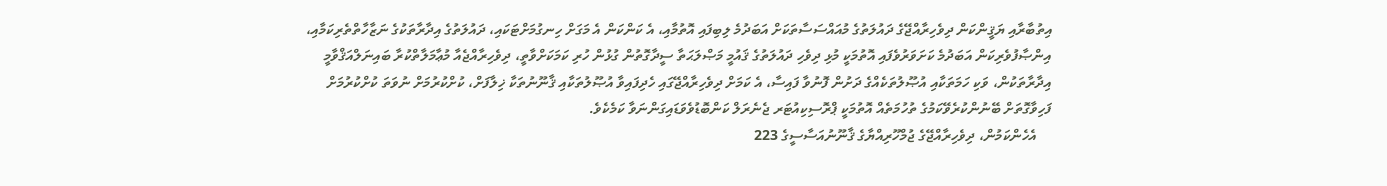އިތުބާރާއި ޔަޤީންކަން ދިވެހިރާއްޖޭގެ ދައުލަތުގެ މުއައްސަސާތަކަށް އަބަދުމެ ލިބިފައި އޮތުމާއި، އެ ކަންކަން އެ މަގަށް ހިނގުމަށްޓަކައި، ދައުލަތުގެ އިދާރާތަކުގެ ނަޒާހާތްތެރިކަމާއި، އިންޞާފުވެރިކަން އަބަދުމެ ކަށަވަރުވެފައި އޮތުމަކީ މުޅި ދިވެހި ދައުލަތުގެ ޤައުމީ މަޞްލަޙަތާ ސީދާގޮތުން ގުޅުން ހުރި ކަމަކަށްވާތީ، ދިވެހިރާއްޖެއާ މުޢާމަލާތްކުރާ ބައިނަލްއަޤްވާމީ އިދާރާތަކުން، ވަކި ހަމަތަކާއި އުޞޫލުތަކެއްގެ ދަށުން ފޮނުވާ ފައިސާ، އެ ކަމަށް ދިވެހިރާއްޖޭގައި ހެދިފައިވާ އުޞޫލުތަކާއި ޤާނޫނުތަކާ ޚިލާފަށް، ކުށްކުރުމަށް ނުވަތަ ކުށްކުރުމަށް ފަހިވާގޮތަށް ބޭނުންކުރެވޭކަމުގެ ތުހުމަތެއް އޮތުމަކީ ޕްރޮސިކިއުޓަރ ޖެނެރަލް ކަންބޮޑުވެވަޑައިގަންނަވާ ކަމެކެވެ.
    އެހެންކަމުން، ދިވެހިރާއްޖޭގެ ޖުމްހޫރިއްޔާގެ ޤާނޫނުއަސާސީގެ 223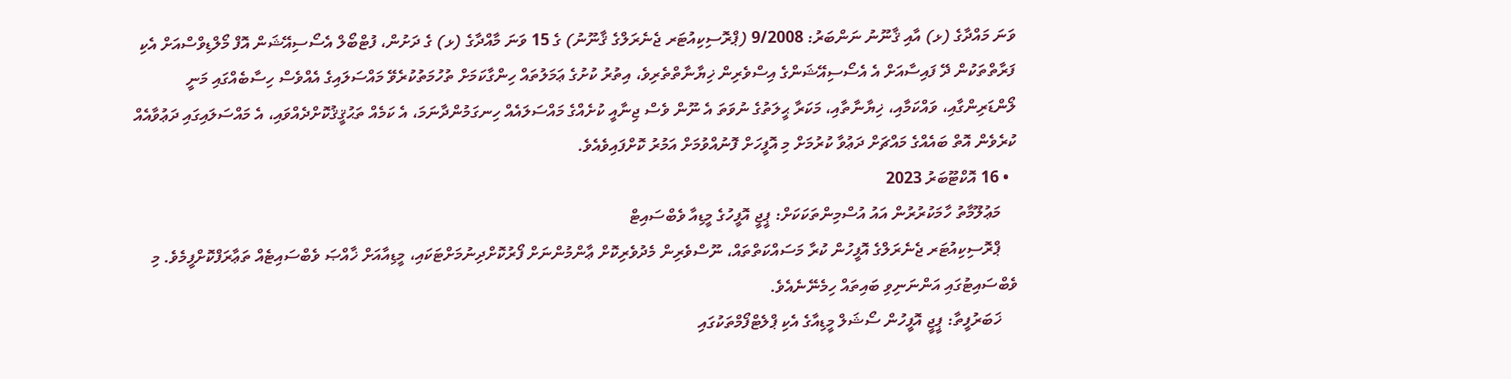ވަނަ މައްދާގެ (ޅ) އާއި ޤާނޫނު ނަންބަރު: 9/2008 (ޕްރޮސިކިއުޓަރ ޖެނެރަލްގެ ޤާނޫނު) ގެ 15 ވަނަ މާއްދާގެ (ޅ) ގެ ދަށުން، ފުޓްބޯލް އެސޯސިއޭޝަން އޮފް މޯލްޑިވްސްއަށް އެކި ފަރާތްތަކުން ދޭ ފައިސާއަށް އެ އެސޯސިއޭޝަންގެ އިސްވެރިން ޚިޔާނާތްތެރިވެ، އިތުރު ކުށުގެ ޢަމަލުތައް ހިންގާކަމަށް ތުހުމަތުކުރެވޭ މައްސަލައިގެ އެއްވެސް ހިސާބެއްގައި މަނީ ލޯންޑަރިންގާއި، ވައްކަމާއި، ޚިޔާނާތާއި، މަކަރާ ޙީލަތުގެ ނުވަތަ އެ ނޫން ވެސް ޖިނާއީ ކުށެއްގެ މައްސަލައެއް ހިނގަމުންދާނަމަ، އެ ކަމެއް ތަޙުޤީޤުކޮށްދެއްވައި، އެ މައްސަލައިގައި ދަޢުވާއެއް ކުރެވެން އޮތް ބައެއްގެ މައްޗަށް ދަޢުވާ ކުރުމަށް މި އޮފީހަށް ފޮނުއްވުމަށް އަމުރު ކޮށްފައިވެއެވެ.
  • 16 އޮކްޓޫބަރު 2023
    މަޢުލޫމާތު ހާމަކުރުރުން އައު އުސްމިންތަކަކަށް: ޕީޖީ އޮފީހުގެ މީޑިއާ ވެބްސައިޓް
    ޕްރޮސިކިއުޓަރ ޖެނެރަލްގެ އޮފީހުން ކުރާ މަސައްކަތްތައް، ނޫސްވެރިން މެދުވެރިކޮށް ޢާންމުންނަށް ފޯރުކޮށްދިނުމަށްޓަކައި، މީޑިއާއަށް ޚާއްޞަ ވެބްސައިޓެއް ތަޢާރަފްކޮށްފީމެވެ. މި ވެބްސައިޓުގައި އަންނަނިވި ބައިތައް ހިމެނޭނެއެވެ.
    ޚަބަރުފީތާ: ޕީޖީ އޮފީހުން ސޯޝަލް މީޑިއާގެ އެކި ޕްލެޓްފޯމްތަކުގައި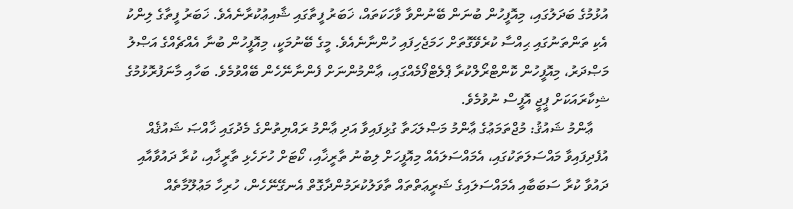އުޅުމުގެ ބަދަލުގައި، މިއޮފީހުން ބުނަން ބޭނުންވާ ވާހަކަތައް، ޚަބަރު ފީތާގައި ޝާއިޢުކުރާނެއެވެ. ޚަބަރު ފީތާގެ ލިންކު އެކި ތަންތަނުގައި ޙިއްސާ ކުރެވޭގޮތަށް ހަމަޖެހިފައި ހުންނާނެއެވެ. މީގެ ބޭނުމަކީ، މިއޮފީހުން ބުނާ އެއްޗެއްގެ އަޞްލު މަޞްދަރު، މިއޮފީހުން ކޮންޓްރޯލްކުރާ ޕްލެޓްފޯމެއްގައި، ޢާންމުންނަށް ފެންނާނޭހެން ބޭއްވުމެވެ. ބަހާއި މާނަފުރޮޅުމުގެ ޝިކާރައަކަށް ޕީޖީ އޮފީސް ނުވުމެވެ.
    ޢާންމު ޝައުޤު: މުޖްތަމަޢުގެ ޢާންމު މަޞްލަޙަތާ ގުޅިފައިވާ އަދި ޢާންމު ރައްޔިތުންގެ މެދުގައި ޚާއްޞަ ޝައުޤެއް އުފެދިފައިވާ މައްސަލަތަކުގައި، އެމައްސަލައެއް މިއޮފީހަށް ލިބުނު ތާރީޚާއި، ކޯޓަށް ހުށަހެޅި ތާރީޚާއި، ކުރާ ދައުވާއާއި ދައުވާ ކުރާ ސަބަބާއި އެމައްސަލައިގެ ޝަރީޢަތްތައް ތާވަލުކުރަމުންދާގޮތް އެނގޭނޭހެން، ހުރިހާ މަޢުލޫމާތެއް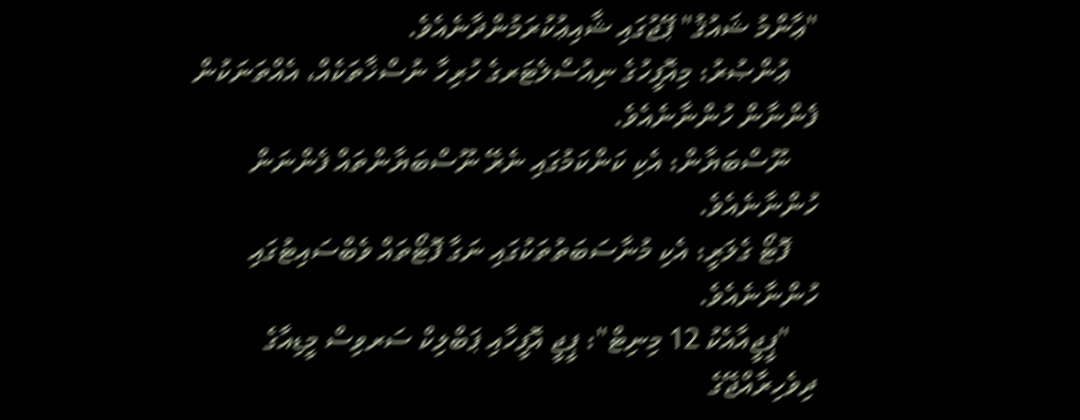"ޢާންމު ޝައުޤު" ޕޭޖުގައި ޝާއިޢުކުރަމުންދާނެއެވެ.
    ޢުންޞުރު: މިއޮފީހުގެ ނިއުސްލެޓަރގެ ހުރިހާ ނުސްޚާތަކެއް، އެއްތަނަކުން ފެންނާން ހުންނާނެއެވެ.
    ނޫސްބަޔާން: އެކި ކަންކަމުގައި ނެރޭ ނޫސްބަޔާންތައް ފެންނަން ހުންނާނެއެވެ.
    ފޮޓޯ ގެލަރީ: އެކި މުނާސަބަތުތަކުގައި ނަގާ ފޮޓޯތައް ވެބްސައިޓުގައި ހުންނާނެއެވެ.
    "ޕީޖީއާއެކު 12 މިނިޓް": ޕީޖީ އޮފީހާއި ޕަބްލިކް ސަރވިސް މީޑިއާގެ ދިވެހިރާއްޖޭގެ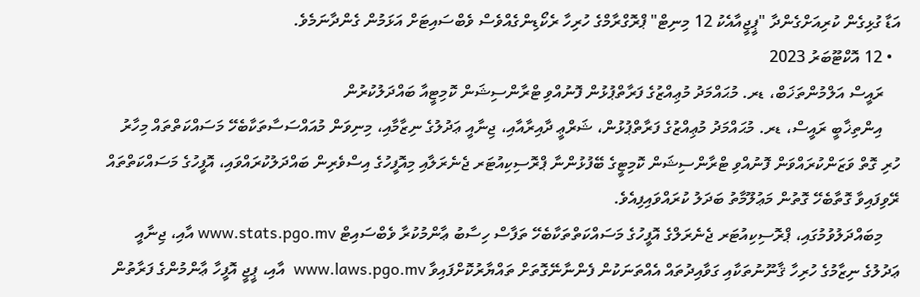އަޑާ ގުޅިގެން ކުރިއަށްގެންދާ "ޕީޖީއާއެކު 12 މިނިޓް" ޕްރޮގްރާމްގެ ހުރިހާ ރެކޯޑިންގެއްވެސް ވެބްސައިޓަށް އަޅަމުން ގެންދާނަމެވެ.
  • 12 އޮކްޓޫބަރު 2023
    ރައީސް އަލްމުންތަޚަބް، ޑރ. މުޙައްމަދު މުޢިއްޒުގެ ފަރާތްޕުޅުން ފޮނުއްވި ޓްރާންސިޝަން ކޮމިޓީއާ ބައްދަލުކުރުން
    އިންތިޚާބީ ރައީސް، ޑރ. މުޙައްމަދު މުޢިއްޒުގެ ފަރާތްޕުޅުން، ޝަރްޢީ ދާއިރާއާއި، ޖިނާއީ ޢަދުލުގެ ނިޒާމާއި، މިނިވަން މުއައްސަސާތަކާބެހޭ މަސައްކަތްތައް މިހާރު ހުރި ގޮތް ވަޒަންކުރައްވަން ފޮނުއްވި ޓްރާންސިޝަން ކޮމިޓީގެ ބޭފުޅުންނާ ޕްރޮސިކިއުޓަރ ޖެނެރަލާއި މިއޮފީހުގެ އިސްވެރިން ބައްދަލުކުރައްވައި، އޮފީހުގެ މަސައްކަތްތައް ރޭވިފައިވާ ގޮތާބެހޭ ގޮތުން މަޢުލޫމާތު ބަދަލު ކުރައްވައިފިއެވެ.
    މިބައްދަލުވުމުގައި، ޕްރޮސިކިއުޓަރ ޖެނެރަލްގެ އޮފީހުގެ މަސައްކަތްތަކާބެހޭ ތަފާސް ހިސާބު ޢާންމުކުރާ ވެބްސައިޓް www.stats.pgo.mv އާއި، ޖިނާއީ ޢަދުލުގެ ނިޒާމުގެ ހުރިހާ ޤާނޫނުތަކާއި ގަވާއިދުތައް އެއްތަނަކުން ފެންނާނޭގޮތަށް ތައްޔާރުކޮށްފައިވާ www.laws.pgo.mv  އާއި، ޕީޖީ އޮފީހާ ޢާންމުންގެ ފަރާތުން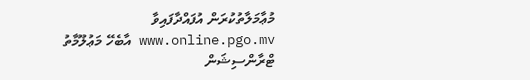މުޢާމަލާތުކުރަން އުފައްދާފައިވާ www.online.pgo.mv އާބެހޭ މަޢުލޫމާތު ޓްރާންސިޝަން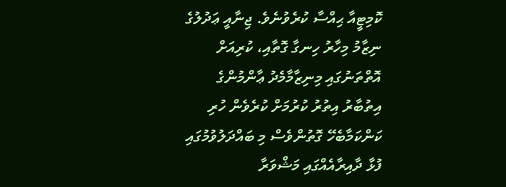ކޮމިޓީއާ ޙިއްސާ ކުރެވުނެވެ. ޖިނާއީ ޢަދުލުގެ ނިޒާމު މިހާރު ހިނގާ ގޮތާއި، ކުރިއަށް އޮތްތަނުގައި މިނިޒާމާމެދު ޢާންމުންގެ އިތުބާރު އިތުރު ކުރުމަށް ކުރެވެން ހުރި ކަންކަމާބެހޭ ގޮތުންވެސް މި ބައްދަލުވުމުގައި ފުޅާ ދާއިރާއެއްގައި މަޝްވަރާ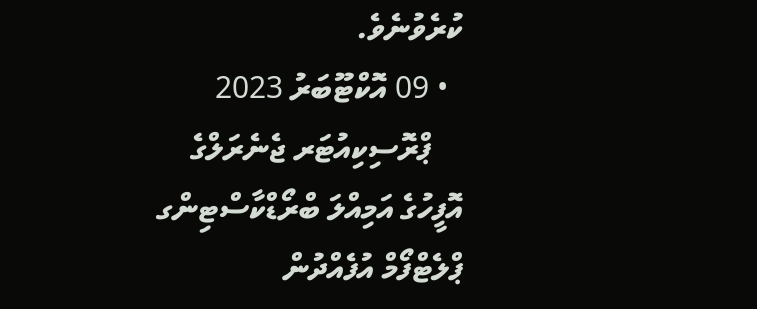ކުރެވުނެވެ.
  • 09 އޮކްޓޫބަރު 2023
    ޕްރޮސިކިއުޓަރ ޖެނެރަލްގެ އޮފީހުގެ އަމިއްލަ ބްރޯޑްކާސްޓިންގ ޕްލެޓްފޯމް އުފެއްދުން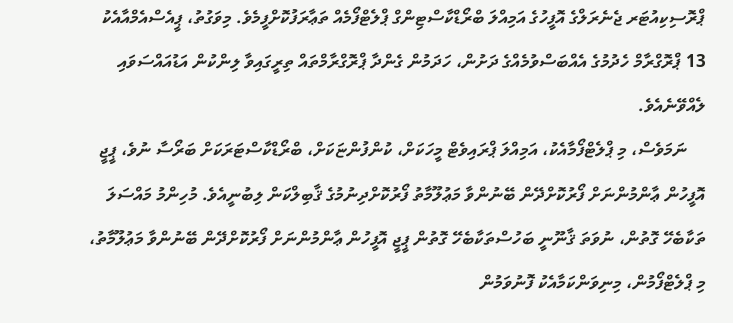ޕްރޮސިކިއުޓަރ ޖެނެރަލްގެ އޮފީހުގެ އަމިއްލަ ބްރޯޑްކާސްޓިންގް ޕްލެޓްފޯމެއް ތަޢާރަފުކޮށްފީމެވެ. މިވަގުތު، ޕީއެސްއެމްއާއެކު 13 ޕްރޮގްރާމް ހެދުމުގެ އެއްބަސްވުމެއްގެ ދަށުން، ހަދަމުން ގެންދާ ޕްރޮގްރާމްތައް ތިރީގައިވާ ލިންކުން އަޑުއައްސަވައި ލެއްވޭނެއެވެ.
    ނަމަވެސް، މި ޕްލެޓްފޯމާއެކު، އަމިއްލަ ޕްރައިވެޓް މީހަކަށް، ކުންފުންޏަކަށް، ބްރޯޑްކާސްޓަރަކަށް ބަރޯސާ ނުވެ، ޕީޖީ އޮފީހުން ޢާންމުންނަށް ފޯރުކޮށްދޭން ބޭނުންވާ މަޢުލޫމާތު ފޯރުކޮށްދިނުމުގެ ޤާބިލްކަން ލިބުނީއެވެ. މުހިންމު މައްސަލަ ތަކާބެހޭ ގޮތުން، ނުވަތަ ޤާނޫނީ ބަހުސްތަކާބެހޭ ގޮތުން ޕީޖީ އޮފީހުން ޢާންމުންނަށް ފޯރުކޮށްދޭން ބޭނުންވާ މަޢުލޫމާތު، މި ޕްލެޓްފޯމުން، މިނިވަންކަމާއެކު ފޮނުވަމުން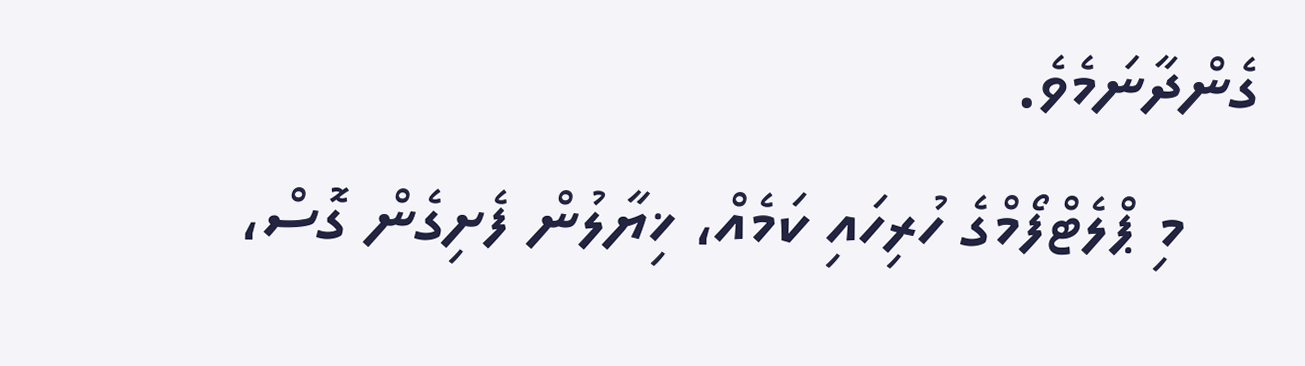ގެންދާނަމެވެ.
    މި ޕްލެޓްފޯމްގެ ހުރިހައި ކަމެއް، ޚިޔާލުން ފެށިގެން ގޮސް،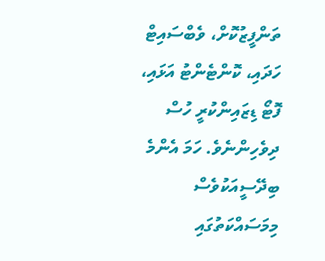ތަންފީޒުކޮށް، ވެބްސައިޓް ހަދައި، ކޮންޓެންޓު އަޅައި، ފޮޓޯ ޑިޒައިންކުރީ ހުސް ދިވެހިންނެވެ. ހަމަ އެންމެ ބިދޭސީއަކުވެސް މިމަސައްކަތުގައި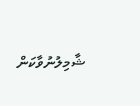ޝާމިލުނުވާކަން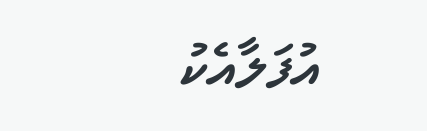އުފަލާއެކު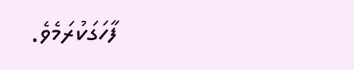ފާހަގަކުރަމެވެ.